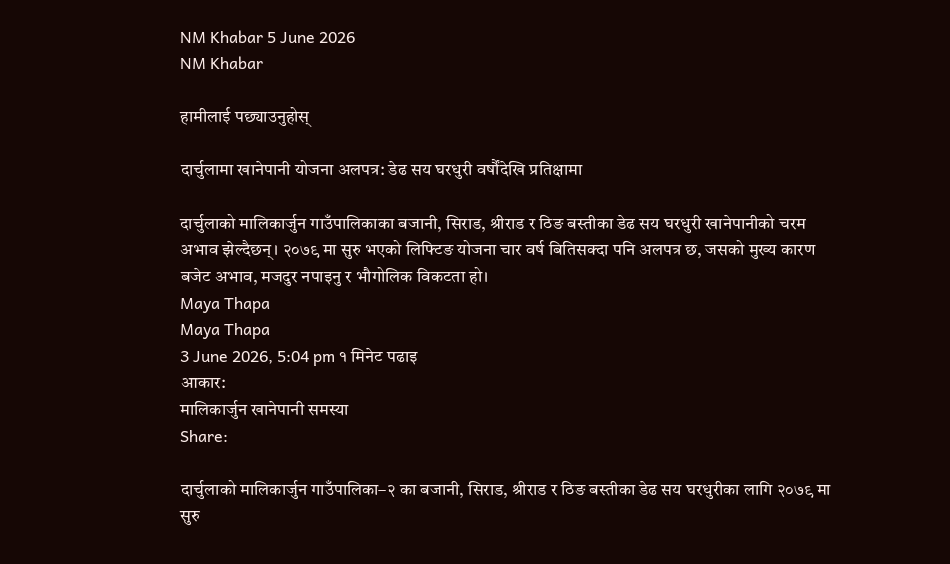NM Khabar 5 June 2026
NM Khabar

हामीलाई पछ्याउनुहोस्

दार्चुलामा खानेपानी योजना अलपत्र: डेढ सय घरधुरी वर्षौंदेखि प्रतिक्षामा

दार्चुलाको मालिकार्जुन गाउँपालिकाका बजानी, सिराड, श्रीराड र ठिङ बस्तीका डेढ सय घरधुरी खानेपानीको चरम अभाव झेल्दैछन्। २०७९ मा सुरु भएको लिफ्टिङ योजना चार वर्ष बितिसक्दा पनि अलपत्र छ, जसको मुख्य कारण बजेट अभाव, मजदुर नपाइनु र भौगोलिक विकटता हो।
Maya Thapa
Maya Thapa
3 June 2026, 5:04 pm १ मिनेट पढाइ
आकार:
मालिकार्जुन खानेपानी समस्या
Share:

दार्चुलाको मालिकार्जुन गाउँपालिका–२ का बजानी, सिराड, श्रीराड र ठिङ बस्तीका डेढ सय घरधुरीका लागि २०७९ मा सुरु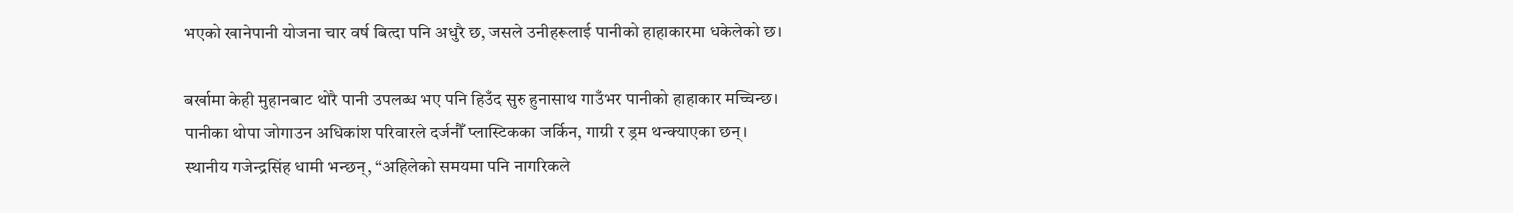भएको खानेपानी योजना चार वर्ष बित्दा पनि अधुरै छ, जसले उनीहरूलाई पानीको हाहाकारमा धकेलेको छ।

बर्खामा केही मुहानबाट थोरै पानी उपलब्ध भए पनि हिउँद सुरु हुनासाथ गाउँभर पानीको हाहाकार मच्चिन्छ। पानीका थोपा जोगाउन अधिकांश परिवारले दर्जनौँ प्लास्टिकका जर्किन, गाग्री र ड्रम थन्क्याएका छन्। स्थानीय गजेन्द्रसिंह धामी भन्छन्, “अहिलेको समयमा पनि नागरिकले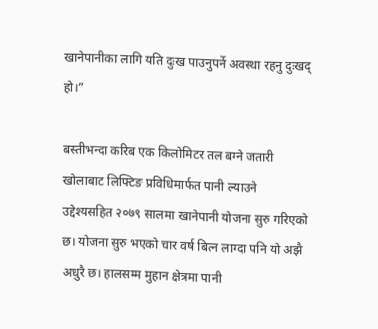खानेपानीका लागि यति दुःख पाउनुपर्ने अवस्था रहनु दुःखद् हो।”

बस्तीभन्दा करिब एक किलोमिटर तल बग्ने जतारी खोलाबाट लिफ्टिङ प्रविधिमार्फत पानी ल्याउने उद्देश्यसहित २०७९ सालमा खानेपानी योजना सुरु गरिएको छ। योजना सुरु भएको चार वर्ष बित्न लाग्दा पनि यो अझै अधुरै छ। हालसम्म मुहान क्षेत्रमा पानी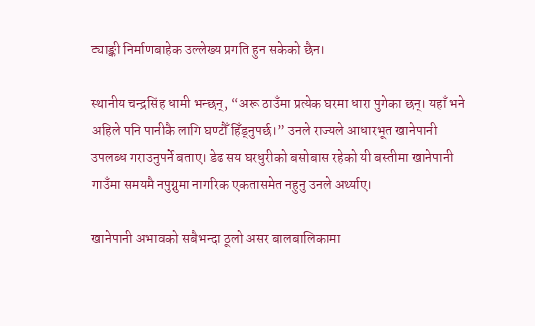ट्याङ्की निर्माणबाहेक उल्लेख्य प्रगति हुन सकेको छैन।

स्थानीय चन्द्रसिंह धामी भन्छन्, “अरू ठाउँमा प्रत्येक घरमा धारा पुगेका छन्। यहाँ भने अहिले पनि पानीकै लागि घण्टौँ हिँड्नुपर्छ।” उनले राज्यले आधारभूत खानेपानी उपलब्ध गराउनुपर्ने बताए। डेढ सय घरधुरीको बसोबास रहेको यी बस्तीमा खानेपानी गाउँमा समयमै नपुग्नुमा नागरिक एकतासमेत नहुनु उनले अर्थ्याए।

खानेपानी अभावको सबैभन्दा ठूलो असर बालबालिकामा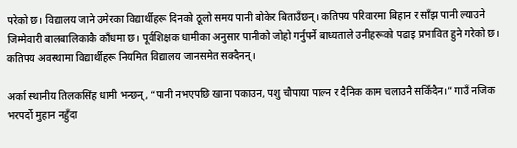परेको छ। विद्यालय जाने उमेरका विद्यार्थीहरू दिनको ठूलो समय पानी बोकेर बिताउँछन्। कतिपय परिवारमा बिहान र साँझ पानी ल्याउने जिम्मेवारी बालबालिकाकै काँधमा छ। पूर्वशिक्षक धामीका अनुसार पानीको जोहो गर्नुपर्ने बाध्यताले उनीहरूको पढाइ प्रभावित हुने गरेको छ। कतिपय अवस्थामा विद्यार्थीहरू नियमित विद्यालय जानसमेत सक्दैनन्।

अर्का स्थानीय तिलकसिंह धामी भन्छन्, “पानी नभएपछि खाना पकाउन, पशु चौपाया पाल्न र दैनिक काम चलाउनै सकिँदैन।” गाउँ नजिक भरपर्दो मुहान नहुँदा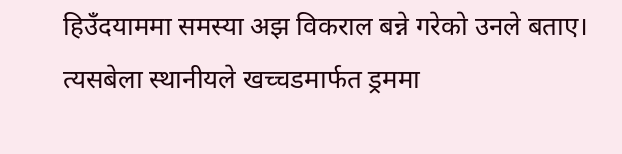हिउँदयाममा समस्या अझ विकराल बन्ने गरेको उनले बताए। त्यसबेला स्थानीयले खच्चडमार्फत ड्रममा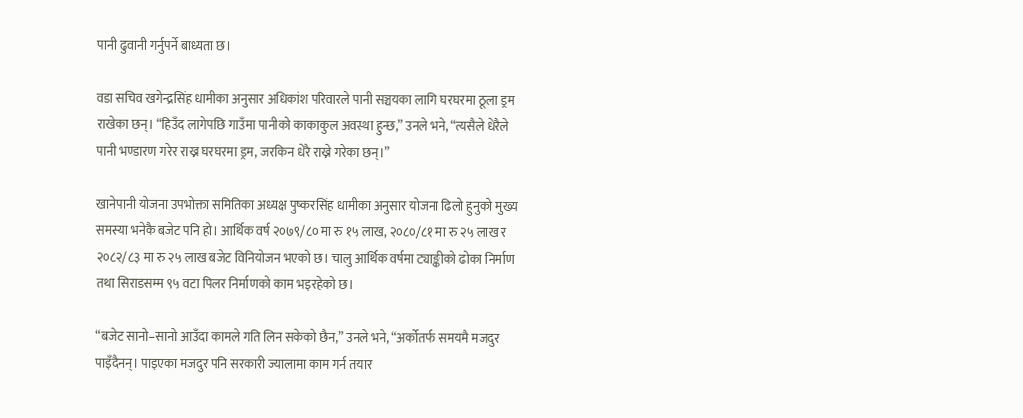पानी ढुवानी गर्नुपर्ने बाध्यता छ।

वडा सचिव खगेन्द्रसिंह धामीका अनुसार अधिकांश परिवारले पानी सञ्चयका लागि घरघरमा ठूला ड्रम राखेका छन्। “हिउँद लागेपछि गाउँमा पानीको काकाकुल अवस्था हुन्छ,” उनले भने, “त्यसैले धेरैले पानी भण्डारण गरेर राख्न घरघरमा ड्रम, जरकिन धेरै राख्ने गरेका छन्।”

खानेपानी योजना उपभोक्ता समितिका अध्यक्ष पुष्करसिंह धामीका अनुसार योजना ढिलो हुनुको मुख्य समस्या भनेकै बजेट पनि हो। आर्थिक वर्ष २०७९/८० मा रु १५ लाख, २०८०/८१ मा रु २५ लाख र २०८२/८३ मा रु २५ लाख बजेट विनियोजन भएको छ। चालु आर्थिक वर्षमा ट्याङ्कीको ढोका निर्माण तथा सिराडसम्म ९५ वटा पिलर निर्माणको काम भइरहेको छ।

“बजेट सानो–सानो आउँदा कामले गति लिन सकेको छैन,” उनले भने, “अर्कोतर्फ समयमै मजदुर पाइँदैनन्। पाइएका मजदुर पनि सरकारी ज्यालामा काम गर्न तयार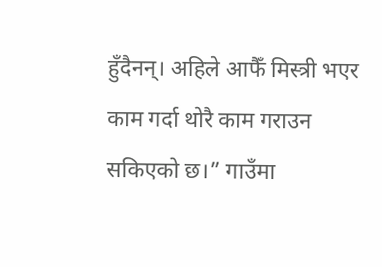हुँदैनन्। अहिले आफैँ मिस्त्री भएर काम गर्दा थोरै काम गराउन सकिएको छ।” गाउँमा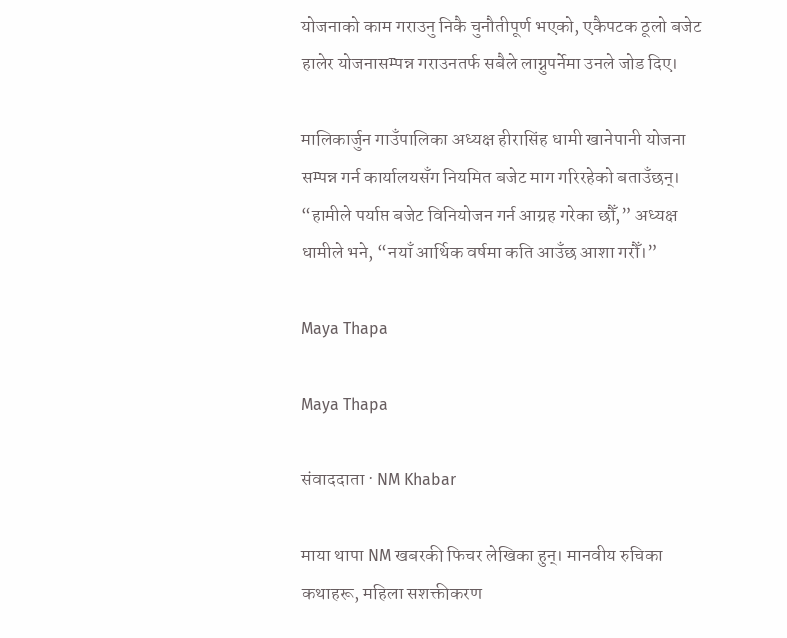योजनाको काम गराउनु निकै चुनौतीपूर्ण भएको, एकैपटक ठूलो बजेट हालेर योजनासम्पन्न गराउनतर्फ सबैले लाग्नुपर्नेमा उनले जोड दिए।

मालिकार्जुन गाउँपालिका अध्यक्ष हीरासिंह धामी खानेपानी योजना सम्पन्न गर्न कार्यालयसँग नियमित बजेट माग गरिरहेको बताउँछन्। “हामीले पर्याप्त बजेट विनियोजन गर्न आग्रह गरेका छौँ,” अध्यक्ष धामीले भने, “नयाँ आर्थिक वर्षमा कति आउँछ आशा गरौँ।”

Maya Thapa

Maya Thapa

संवाददाता · NM Khabar

माया थापा NM खबरकी फिचर लेखिका हुन्। मानवीय रुचिका कथाहरू, महिला सशक्तीकरण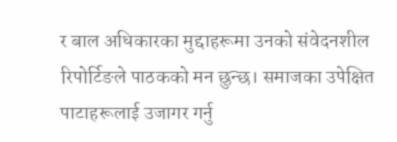र बाल अधिकारका मुद्दाहरूमा उनको संवेदनशील रिपोर्टिङले पाठकको मन छुन्छ। समाजका उपेक्षित पाटाहरूलाई उजागर गर्नु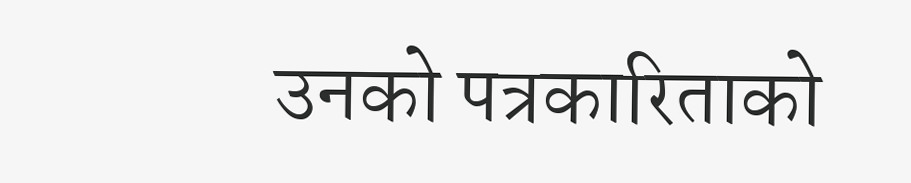उनको पत्रकारिताको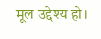मूल उद्देश्य हो।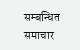सम्बन्धित समाचार